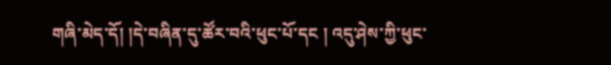གཞི་མེད་དོ། །དེ་བཞིན་དུ་ཚོར་བའི་ཕུང་པོ་དང ། འདུ་ཤེས་ཀྱི་ཕུང་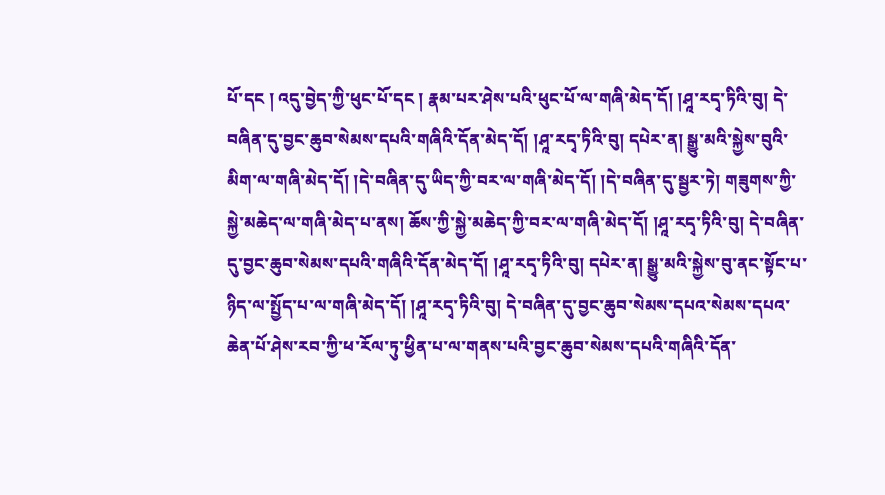པོ་དང ། འདུ་བྱེད་ཀྱི་ཕུང་པོ་དང ། རྣམ་པར་ཤེས་པའི་ཕུང་པོ་ལ་གཞི་མེད་དོ། །ཤཱ་རདྭ་ཏིའི་བུ། དེ་བཞིན་དུ་བྱང་ཆུབ་སེམས་དཔའི་གཞིའི་དོན་མེད་དོ། །ཤཱ་རདྭ་ཏིའི་བུ། དཔེར་ན། སྒྱུ་མའི་སྐྱེས་བུའི་མིག་ལ་གཞི་མེད་དོ། །དེ་བཞིན་དུ་ཡིད་ཀྱི་བར་ལ་གཞི་མེད་དོ། །དེ་བཞིན་དུ་སྦྱར་ཏེ། གཟུགས་ཀྱི་སྐྱེ་མཆེད་ལ་གཞི་མེད་པ་ནས། ཆོས་ཀྱི་སྐྱེ་མཆེད་ཀྱི་བར་ལ་གཞི་མེད་དོ། །ཤཱ་རདྭ་ཏིའི་བུ། དེ་བཞིན་དུ་བྱང་ཆུབ་སེམས་དཔའི་གཞིའི་དོན་མེད་དོ། །ཤཱ་རདྭ་ཏིའི་བུ། དཔེར་ན། སྒྱུ་མའི་སྐྱེས་བུ་ནང་སྟོང་པ་ཉིད་ལ་སྤྱོད་པ་ལ་གཞི་མེད་དོ། །ཤཱ་རདྭ་ཏིའི་བུ། དེ་བཞིན་དུ་བྱང་ཆུབ་སེམས་དཔའ་སེམས་དཔའ་ཆེན་པོ་ཤེས་རབ་ཀྱི་ཕ་རོལ་ཏུ་ཕྱིན་པ་ལ་གནས་པའི་བྱང་ཆུབ་སེམས་དཔའི་གཞིའི་དོན་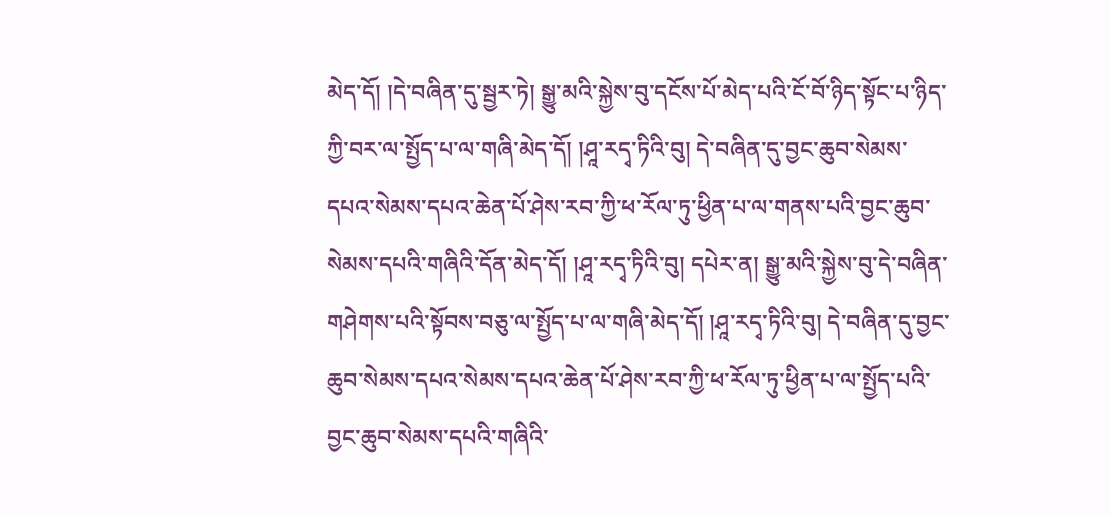མེད་དོ། །དེ་བཞིན་དུ་སྦྱར་ཏེ། སྒྱུ་མའི་སྐྱེས་བུ་དངོས་པོ་མེད་པའི་ངོ་བོ་ཉིད་སྟོང་པ་ཉིད་ཀྱི་བར་ལ་སྤྱོད་པ་ལ་གཞི་མེད་དོ། །ཤཱ་རདྭ་ཏིའི་བུ། དེ་བཞིན་དུ་བྱང་ཆུབ་སེམས་དཔའ་སེམས་དཔའ་ཆེན་པོ་ཤེས་རབ་ཀྱི་ཕ་རོལ་ཏུ་ཕྱིན་པ་ལ་གནས་པའི་བྱང་ཆུབ་སེམས་དཔའི་གཞིའི་དོན་མེད་དོ། །ཤཱ་རདྭ་ཏིའི་བུ། དཔེར་ན། སྒྱུ་མའི་སྐྱེས་བུ་དེ་བཞིན་གཤེགས་པའི་སྟོབས་བཅུ་ལ་སྤྱོད་པ་ལ་གཞི་མེད་དོ། །ཤཱ་རདྭ་ཏིའི་བུ། དེ་བཞིན་དུ་བྱང་ཆུབ་སེམས་དཔའ་སེམས་དཔའ་ཆེན་པོ་ཤེས་རབ་ཀྱི་ཕ་རོལ་ཏུ་ཕྱིན་པ་ལ་སྤྱོད་པའི་བྱང་ཆུབ་སེམས་དཔའི་གཞིའི་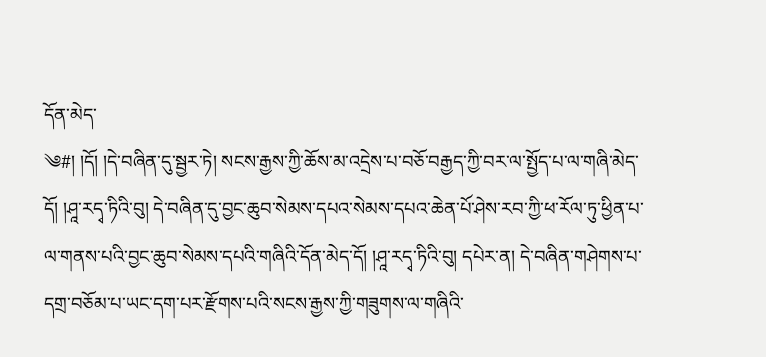དོན་མེད་
༄#། །དོ། །དེ་བཞིན་དུ་སྦྱར་ཏེ། སངས་རྒྱས་ཀྱི་ཆོས་མ་འདྲེས་པ་བཅོ་བརྒྱད་ཀྱི་བར་ལ་སྤྱོད་པ་ལ་གཞི་མེད་དོ། །ཤཱ་རདྭ་ཏིའི་བུ། དེ་བཞིན་དུ་བྱང་ཆུབ་སེམས་དཔའ་སེམས་དཔའ་ཆེན་པོ་ཤེས་རབ་ཀྱི་ཕ་རོལ་ཏུ་ཕྱིན་པ་ལ་གནས་པའི་བྱང་ཆུབ་སེམས་དཔའི་གཞིའི་དོན་མེད་དོ། །ཤཱ་རདྭ་ཏིའི་བུ། དཔེར་ན། དེ་བཞིན་གཤེགས་པ་དགྲ་བཅོམ་པ་ཡང་དག་པར་རྫོགས་པའི་སངས་རྒྱས་ཀྱི་གཟུགས་ལ་གཞིའི་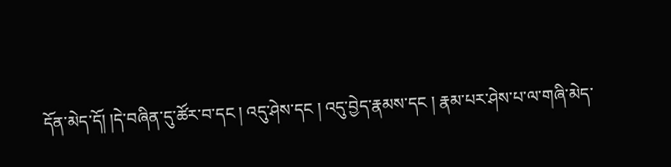དོན་མེད་དོ། །དེ་བཞིན་དུ་ཚོར་བ་དང ། འདུ་ཤེས་དང ། འདུ་བྱེད་རྣམས་དང ། རྣམ་པར་ཤེས་པ་ལ་གཞི་མེད་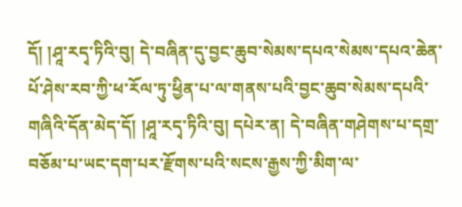དོ། །ཤཱ་རདྭ་ཏིའི་བུ། དེ་བཞིན་དུ་བྱང་ཆུབ་སེམས་དཔའ་སེམས་དཔའ་ཆེན་པོ་ཤེས་རབ་ཀྱི་ཕ་རོལ་ཏུ་ཕྱིན་པ་ལ་གནས་པའི་བྱང་ཆུབ་སེམས་དཔའི་གཞིའི་དོན་མེད་དོ། །ཤཱ་རདྭ་ཏིའི་བུ། དཔེར་ན། དེ་བཞིན་གཤེགས་པ་དགྲ་བཅོམ་པ་ཡང་དག་པར་རྫོགས་པའི་སངས་རྒྱས་ཀྱི་མིག་ལ་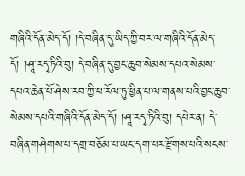གཞིའི་དོན་མེད་དོ། །དེ་བཞིན་དུ་ཡིད་ཀྱི་བར་ལ་གཞིའི་དོན་མེད་དོ། །ཤཱ་རདྭ་ཏིའི་བུ། དེ་བཞིན་དུ་བྱང་ཆུབ་སེམས་དཔའ་སེམས་དཔའ་ཆེན་པོ་ཤེས་རབ་ཀྱི་ཕ་རོལ་ཏུ་ཕྱིན་པ་ལ་གནས་པའི་བྱང་ཆུབ་སེམས་དཔའི་གཞིའི་དོན་མེད་དོ། །ཤཱ་རདྭ་ཏིའི་བུ། དཔེར་ན། དེ་བཞིན་གཤེགས་པ་དགྲ་བཅོམ་པ་ཡང་དག་པར་རྫོགས་པའི་སངས་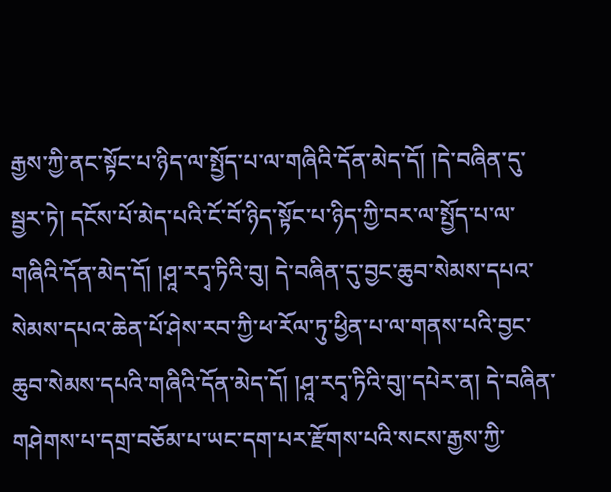རྒྱས་ཀྱི་ནང་སྟོང་པ་ཉིད་ལ་སྤྱོད་པ་ལ་གཞིའི་དོན་མེད་དོ། །དེ་བཞིན་དུ་སྦྱར་ཏེ། དངོས་པོ་མེད་པའི་ངོ་བོ་ཉིད་སྟོང་པ་ཉིད་ཀྱི་བར་ལ་སྤྱོད་པ་ལ་
གཞིའི་དོན་མེད་དོ། །ཤཱ་རདྭ་ཏིའི་བུ། དེ་བཞིན་དུ་བྱང་ཆུབ་སེམས་དཔའ་སེམས་དཔའ་ཆེན་པོ་ཤེས་རབ་ཀྱི་ཕ་རོལ་ཏུ་ཕྱིན་པ་ལ་གནས་པའི་བྱང་ཆུབ་སེམས་དཔའི་གཞིའི་དོན་མེད་དོ། །ཤཱ་རདྭ་ཏིའི་བུ།་དཔེར་ན། དེ་བཞིན་གཤེགས་པ་དགྲ་བཅོམ་པ་ཡང་དག་པར་རྫོགས་པའི་སངས་རྒྱས་ཀྱི་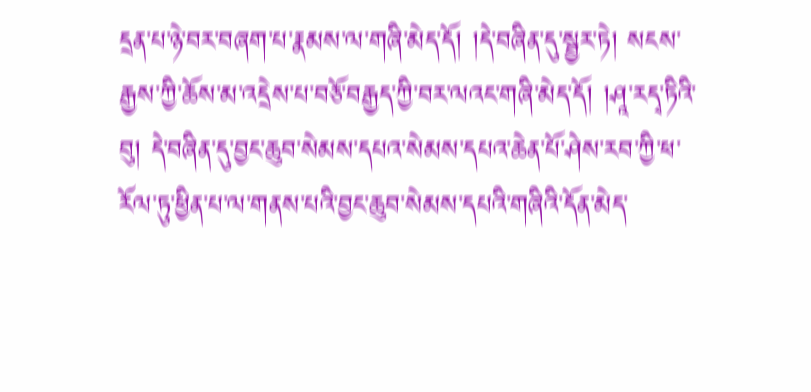དྲན་པ་ཉེ་བར་བཞག་པ་རྣམས་ལ་གཞི་མེད་དོ། །དེ་བཞིན་དུ་སྦྱར་ཏེ། སངས་རྒྱས་ཀྱི་ཆོས་མ་འདྲེས་པ་བཅོ་བརྒྱད་ཀྱི་བར་ལའང་གཞི་མེད་དོ། །ཤཱ་རདྭ་ཏིའི་བུ། དེ་བཞིན་དུ་བྱང་ཆུབ་སེམས་དཔའ་སེམས་དཔའ་ཆེན་པོ་ཤེས་རབ་ཀྱི་ཕ་རོལ་ཏུ་ཕྱིན་པ་ལ་གནས་པའི་བྱང་ཆུབ་སེམས་དཔའི་གཞིའི་དོན་མེད་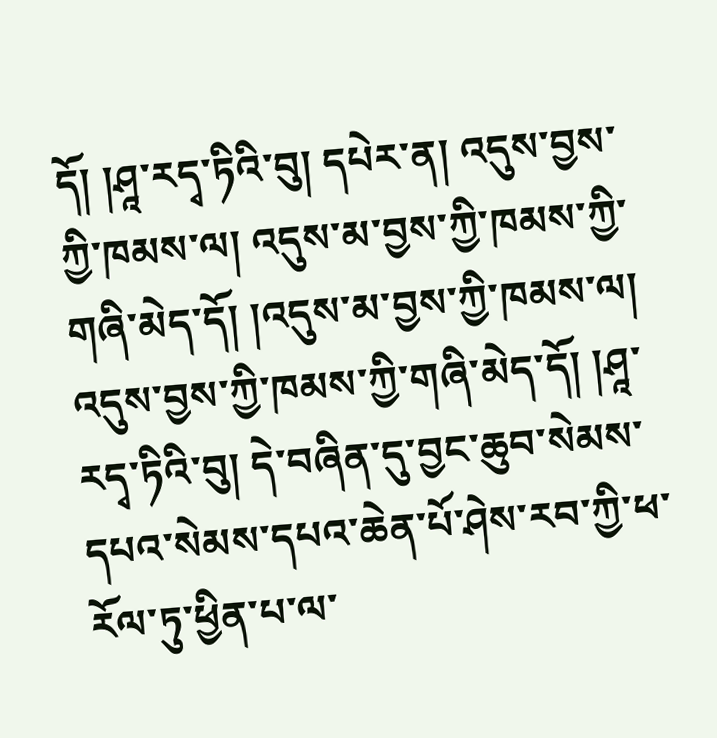དོ། །ཤཱ་རདྭ་ཏིའི་བུ། དཔེར་ན། འདུས་བྱས་ཀྱི་ཁམས་ལ། འདུས་མ་བྱས་ཀྱི་ཁམས་ཀྱི་གཞི་མེད་དོ། །འདུས་མ་བྱས་ཀྱི་ཁམས་ལ། འདུས་བྱས་ཀྱི་ཁམས་ཀྱི་གཞི་མེད་དོ། །ཤཱ་རདྭ་ཏིའི་བུ། དེ་བཞིན་དུ་བྱང་ཆུབ་སེམས་དཔའ་སེམས་དཔའ་ཆེན་པོ་ཤེས་རབ་ཀྱི་ཕ་རོལ་ཏུ་ཕྱིན་པ་ལ་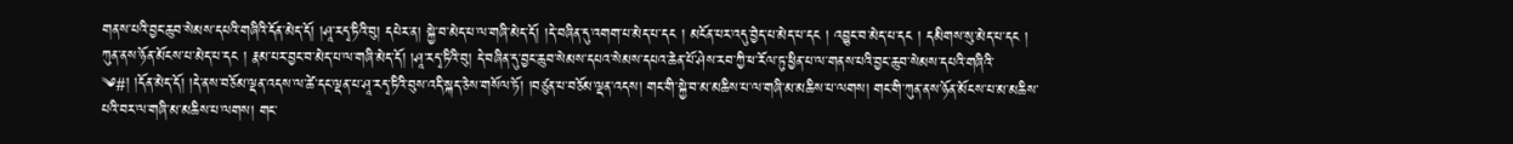གནས་པའི་བྱང་ཆུབ་སེམས་དཔའི་གཞིའི་དོན་མེད་དོ། །ཤཱ་རདྭ་ཏིའི་བུ། དཔེར་ན། སྐྱེ་བ་མེད་པ་ལ་གཞི་མེད་དོ། །དེ་བཞིན་དུ་འགག་པ་མེད་པ་དང ། མངོན་པར་འདུ་བྱེད་པ་མེད་པ་དང ། འབྱུང་བ་མེད་པ་དང ། དམིགས་སུ་མེད་པ་དང ། ཀུན་ནས་ཉོན་མོངས་པ་མེད་པ་དང ། རྣམ་པར་བྱང་བ་མེད་པ་ལ་གཞི་མེད་དོ། །ཤཱ་རདྭ་ཏིའི་བུ། དེ་བཞིན་དུ་བྱང་ཆུབ་སེམས་དཔའ་སེམས་དཔའ་ཆེན་པོ་ཤེས་རབ་ཀྱི་ཕ་རོལ་ཏུ་ཕྱིན་པ་ལ་གནས་པའི་བྱང་ཆུབ་སེམས་དཔའི་གཞིའི་
༄#། །དོན་མེད་དོ། །དེ་ནས་བཅོམ་ལྡན་འདས་ལ་ཚེ་དང་ལྡན་པ་ཤཱ་རདྭ་ཏིའི་བུས་འདི་སྐད་ཅེས་གསོལ་ཏོ། །བཙུན་པ་བཅོམ་ལྡན་འདས། གང་གི་སྐྱེ་བ་མ་མཆིས་པ་ལ་གཞི་མ་མཆིས་པ་ལགས། གང་གི་ཀུན་ནས་ཉོན་མོངས་པ་མ་མཆིས་པའི་བར་ལ་གཞི་མ་མཆིས་པ་ལགས། གང་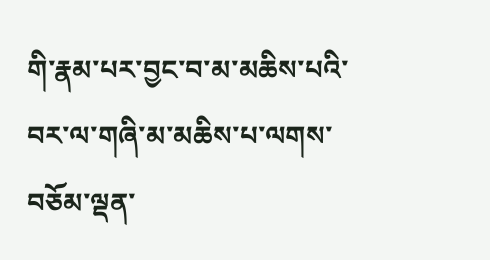གི་རྣམ་པར་བྱང་བ་མ་མཆིས་པའི་བར་ལ་གཞི་མ་མཆིས་པ་ལགས་བཅོམ་ལྡན་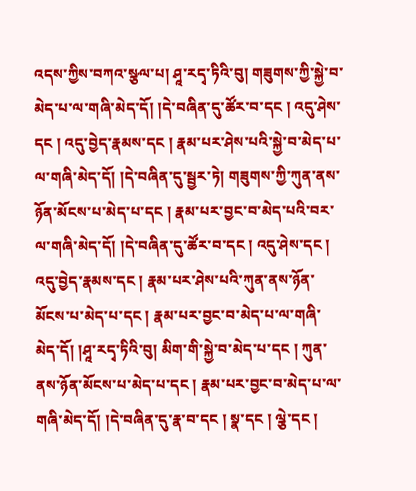འདས་ཀྱིས་བཀའ་སྩལ་པ། ཤཱ་རདྭ་ཏིའི་བུ། གཟུགས་ཀྱི་སྐྱེ་བ་མེད་པ་ལ་གཞི་མེད་དོ། །དེ་བཞིན་དུ་ཚོར་བ་དང ། འདུ་ཤེས་དང ། འདུ་བྱེད་རྣམས་དང ། རྣམ་པར་ཤེས་པའི་སྐྱེ་བ་མེད་པ་ལ་གཞི་མེད་དོ། །དེ་བཞིན་དུ་སྦྱར་ཏེ། གཟུགས་ཀྱི་ཀུན་ནས་ཉོན་མོངས་པ་མེད་པ་དང ། རྣམ་པར་བྱང་བ་མེད་པའི་བར་ལ་གཞི་མེད་དོ། །དེ་བཞིན་དུ་ཚོར་བ་དང ། འདུ་ཤེས་དང ། འདུ་བྱེད་རྣམས་དང ། རྣམ་པར་ཤེས་པའི་ཀུན་ནས་ཉོན་མོངས་པ་མེད་པ་དང ། རྣམ་པར་བྱང་བ་མེད་པ་ལ་གཞི་མེད་དོ། །ཤཱ་རདྭ་ཏིའི་བུ། མིག་གི་སྐྱེ་བ་མེད་པ་དང ། ཀུན་ནས་ཉོན་མོངས་པ་མེད་པ་དང ། རྣམ་པར་བྱང་བ་མེད་པ་ལ་གཞི་མེད་དོ། །དེ་བཞིན་དུ་རྣ་བ་དང ། སྣ་དང ། ལྕེ་དང །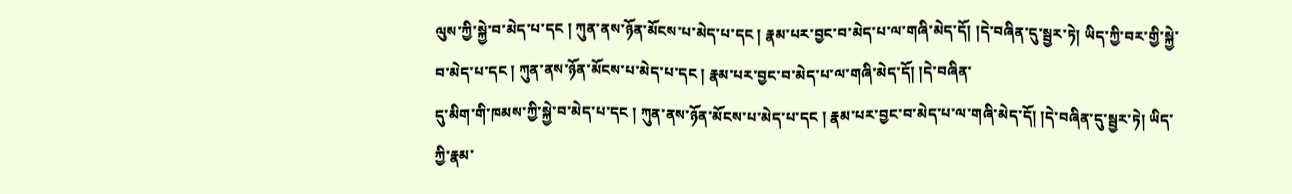ལུས་ཀྱི་སྐྱེ་བ་མེད་པ་དང ། ཀུན་ནས་ཉོན་མོངས་པ་མེད་པ་དང ། རྣམ་པར་བྱང་བ་མེད་པ་ལ་གཞི་མེད་དོ། །དེ་བཞིན་དུ་སྦྱར་ཏེ། ཡིད་ཀྱི་བར་གྱི་སྐྱེ་བ་མེད་པ་དང ། ཀུན་ནས་ཉོན་མོངས་པ་མེད་པ་དང ། རྣམ་པར་བྱང་བ་མེད་པ་ལ་གཞི་མེད་དོ། །དེ་བཞིན་
དུ་མིག་གི་ཁམས་ཀྱི་སྐྱེ་བ་མེད་པ་དང ། ཀུན་ནས་ཉོན་མོངས་པ་མེད་པ་དང ། རྣམ་པར་བྱང་བ་མེད་པ་ལ་གཞི་མེད་དོ། །དེ་བཞིན་དུ་སྦྱར་ཏེ། ཡིད་ཀྱི་རྣམ་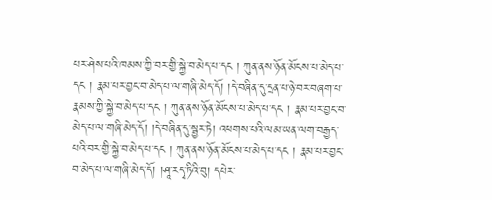པར་ཤེས་པའི་ཁམས་ཀྱི་བར་གྱི་སྐྱེ་བ་མེད་པ་དང ། ཀུན་ནས་ཉོན་མོངས་པ་མེད་པ་དང ། རྣམ་པར་བྱང་བ་མེད་པ་ལ་གཞི་མེད་དོ། །དེ་བཞིན་དུ་དྲན་པ་ཉེ་བར་བཞག་པ་རྣམས་ཀྱི་སྐྱེ་བ་མེད་པ་དང ། ཀུན་ནས་ཉོན་མོངས་པ་མེད་པ་དང ། རྣམ་པར་བྱང་བ་མེད་པ་ལ་གཞི་མེད་དོ། །དེ་བཞིན་དུ་སྦྱར་ཏེ། འཕགས་པའི་ལམ་ཡན་ལག་བརྒྱད་པའི་བར་གྱི་སྐྱེ་བ་མེད་པ་དང ། ཀུན་ནས་ཉོན་མོངས་པ་མེད་པ་དང ། རྣམ་པར་བྱང་བ་མེད་པ་ལ་གཞི་མེད་དོ། །ཤཱ་རདྭ་ཏིའི་བུ། དཔེར་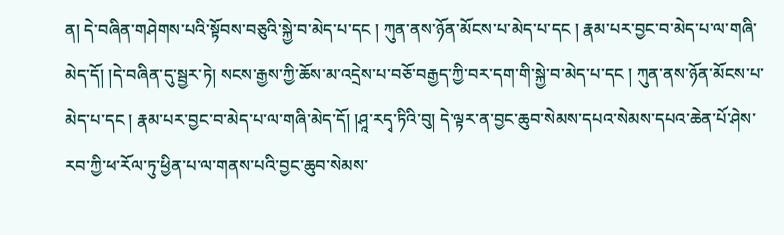ན། དེ་བཞིན་གཤེགས་པའི་སྟོབས་བཅུའི་སྐྱེ་བ་མེད་པ་དང ། ཀུན་ནས་ཉོན་མོངས་པ་མེད་པ་དང ། རྣམ་པར་བྱང་བ་མེད་པ་ལ་གཞི་མེད་དོ། །དེ་བཞིན་དུ་སྦྱར་ཏེ། སངས་རྒྱས་ཀྱི་ཆོས་མ་འདྲེས་པ་བཅོ་བརྒྱད་ཀྱི་བར་དག་གི་སྐྱེ་བ་མེད་པ་དང ། ཀུན་ནས་ཉོན་མོངས་པ་མེད་པ་དང ། རྣམ་པར་བྱང་བ་མེད་པ་ལ་གཞི་མེད་དོ། །ཤཱ་རདྭ་ཏིའི་བུ། དེ་ལྟར་ན་བྱང་ཆུབ་སེམས་དཔའ་སེམས་དཔའ་ཆེན་པོ་ཤེས་རབ་ཀྱི་ཕ་རོལ་ཏུ་ཕྱིན་པ་ལ་གནས་པའི་བྱང་ཆུབ་སེམས་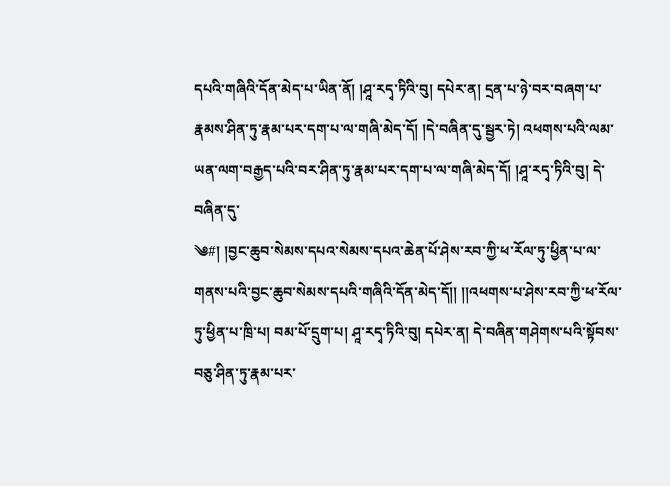དཔའི་གཞིའི་དོན་མེད་པ་ཡིན་ནོ། །ཤཱ་རདྭ་ཏིའི་བུ། དཔེར་ན། དྲན་པ་ཉེ་བར་བཞག་པ་རྣམས་ཤིན་ཏུ་རྣམ་པར་དག་པ་ལ་གཞི་མེད་དོ། །དེ་བཞིན་དུ་སྦྱར་ཏེ། འཕགས་པའི་ལམ་ཡན་ལག་བརྒྱད་པའི་བར་ཤིན་ཏུ་རྣམ་པར་དག་པ་ལ་གཞི་མེད་དོ། །ཤཱ་རདྭ་ཏིའི་བུ། དེ་བཞིན་དུ་
༄#། །བྱང་ཆུབ་སེམས་དཔའ་སེམས་དཔའ་ཆེན་པོ་ཤེས་རབ་ཀྱི་ཕ་རོལ་ཏུ་ཕྱིན་པ་ལ་གནས་པའི་བྱང་ཆུབ་སེམས་དཔའི་གཞིའི་དོན་མེད་དོ།། །།འཕགས་པ་ཤེས་རབ་ཀྱི་ཕ་རོལ་ཏུ་ཕྱིན་པ་ཁྲི་པ། བམ་པོ་དྲུག་པ། ཤཱ་རདྭ་ཏིའི་བུ། དཔེར་ན། དེ་བཞིན་གཤེགས་པའི་སྟོབས་བཅུ་ཤིན་ཏུ་རྣམ་པར་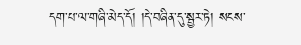དག་པ་ལ་གཞི་མེད་དོ། །དེ་བཞིན་དུ་སྦྱར་ཏེ། སངས་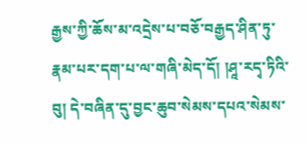རྒྱས་ཀྱི་ཆོས་མ་འདྲེས་པ་བཅོ་བརྒྱད་ཤིན་ཏུ་རྣམ་པར་དག་པ་ལ་གཞི་མེད་དོ། །ཤཱ་རདྭ་ཏིའི་བུ། དེ་བཞིན་དུ་བྱང་ཆུབ་སེམས་དཔའ་སེམས་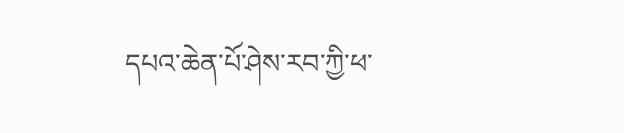དཔའ་ཆེན་པོ་ཤེས་རབ་ཀྱི་ཕ་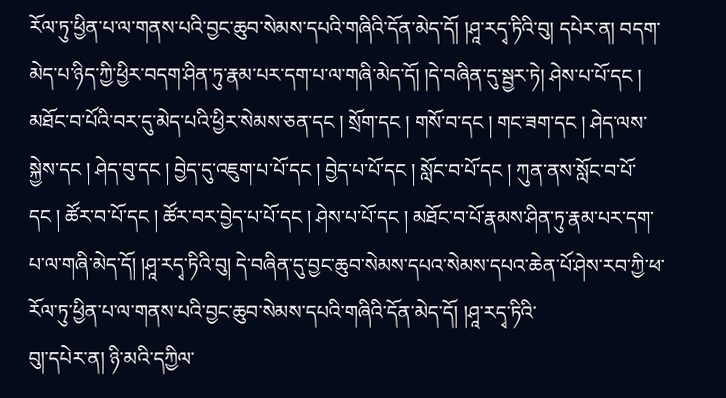རོལ་ཏུ་ཕྱིན་པ་ལ་གནས་པའི་བྱང་ཆུབ་སེམས་དཔའི་གཞིའི་དོན་མེད་དོ། །ཤཱ་རདྭ་ཏིའི་བུ། དཔེར་ན། བདག་མེད་པ་ཉིད་ཀྱི་ཕྱིར་བདག་ཤིན་ཏུ་རྣམ་པར་དག་པ་ལ་གཞི་མེད་དོ། །དེ་བཞིན་དུ་སྦྱར་ཏེ། ཤེས་པ་པོ་དང ། མཐོང་བ་པོའི་བར་དུ་མེད་པའི་ཕྱིར་སེམས་ཅན་དང ། སྲོག་དང ། གསོ་བ་དང ། གང་ཟག་དང ། ཤེད་ལས་སྐྱེས་དང ། ཤེད་བུ་དང ། བྱེད་དུ་འཇུག་པ་པོ་དང ། བྱེད་པ་པོ་དང ། སློང་བ་པོ་དང ། ཀུན་ནས་སློང་བ་པོ་དང ། ཚོར་བ་པོ་དང ། ཚོར་བར་བྱེད་པ་པོ་དང ། ཤེས་པ་པོ་དང ། མཐོང་བ་པོ་རྣམས་ཤིན་ཏུ་རྣམ་པར་དག་པ་ལ་གཞི་མེད་དོ། །ཤཱ་རདྭ་ཏིའི་བུ། དེ་བཞིན་དུ་བྱང་ཆུབ་སེམས་དཔའ་སེམས་དཔའ་ཆེན་པོ་ཤེས་རབ་ཀྱི་ཕ་རོལ་ཏུ་ཕྱིན་པ་ལ་གནས་པའི་བྱང་ཆུབ་སེམས་དཔའི་གཞིའི་དོན་མེད་དོ། །ཤཱ་རདྭ་ཏིའི་
བུ།་དཔེར་ན། ཉི་མའི་དཀྱིལ་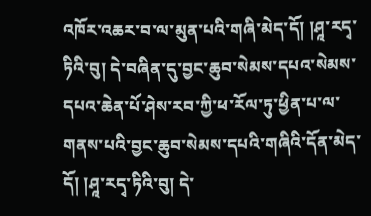འཁོར་འཆར་བ་ལ་མུན་པའི་གཞི་མེད་དོ། །ཤཱ་རདྭ་ཏིའི་བུ། དེ་བཞིན་དུ་བྱང་ཆུབ་སེམས་དཔའ་སེམས་དཔའ་ཆེན་པོ་ཤེས་རབ་ཀྱི་ཕ་རོལ་ཏུ་ཕྱིན་པ་ལ་གནས་པའི་བྱང་ཆུབ་སེམས་དཔའི་གཞིའི་དོན་མེད་དོ། །ཤཱ་རདྭ་ཏིའི་བུ། དེ་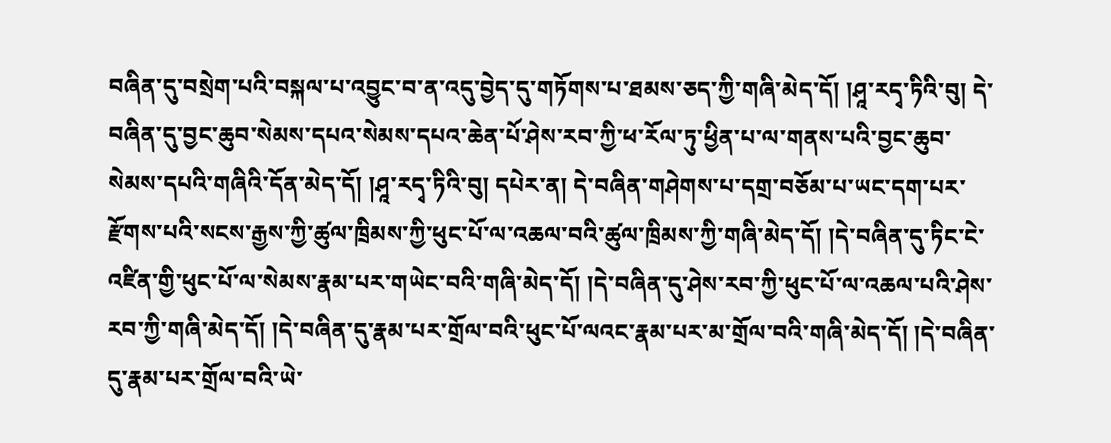བཞིན་དུ་བསྲེག་པའི་བསྐལ་པ་འབྱུང་བ་ན་འདུ་བྱེད་དུ་གཏོགས་པ་ཐམས་ཅད་ཀྱི་གཞི་མེད་དོ། །ཤཱ་རདྭ་ཏིའི་བུ། དེ་བཞིན་དུ་བྱང་ཆུབ་སེམས་དཔའ་སེམས་དཔའ་ཆེན་པོ་ཤེས་རབ་ཀྱི་ཕ་རོལ་ཏུ་ཕྱིན་པ་ལ་གནས་པའི་བྱང་ཆུབ་སེམས་དཔའི་གཞིའི་དོན་མེད་དོ། །ཤཱ་རདྭ་ཏིའི་བུ། དཔེར་ན། དེ་བཞིན་གཤེགས་པ་དགྲ་བཅོམ་པ་ཡང་དག་པར་རྫོགས་པའི་སངས་རྒྱས་ཀྱི་ཚུལ་ཁྲིམས་ཀྱི་ཕུང་པོ་ལ་འཆལ་བའི་ཚུལ་ཁྲིམས་ཀྱི་གཞི་མེད་དོ། །དེ་བཞིན་དུ་ཏིང་ངེ་འཛིན་གྱི་ཕུང་པོ་ལ་སེམས་རྣམ་པར་གཡེང་བའི་གཞི་མེད་དོ། །དེ་བཞིན་དུ་ཤེས་རབ་ཀྱི་ཕུང་པོ་ལ་འཆལ་པའི་ཤེས་རབ་ཀྱི་གཞི་མེད་དོ། །དེ་བཞིན་དུ་རྣམ་པར་གྲོལ་བའི་ཕུང་པོ་ལའང་རྣམ་པར་མ་གྲོལ་བའི་གཞི་མེད་དོ། །དེ་བཞིན་དུ་རྣམ་པར་གྲོལ་བའི་ཡེ་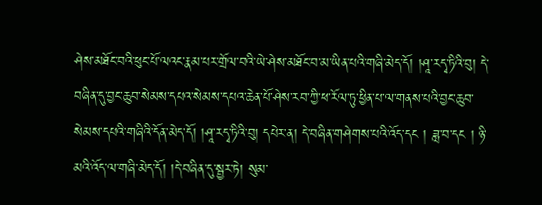ཤེས་མཐོང་བའི་ཕུང་པོ་ལའང་རྣམ་པར་གྲོལ་བའི་ཡེ་ཤེས་མཐོང་བ་མ་ཡིན་པའི་གཞི་མེད་དོ། །ཤཱ་རདྭ་ཏིའི་བུ། དེ་བཞིན་དུ་བྱང་ཆུབ་སེམས་དཔའ་སེམས་དཔའ་ཆེན་པོ་ཤེས་རབ་ཀྱི་ཕ་རོལ་ཏུ་ཕྱིན་པ་ལ་གནས་པའི་བྱང་ཆུབ་སེམས་དཔའི་གཞིའི་དོན་མེད་དོ། །ཤཱ་རདྭ་ཏིའི་བུ། དཔེར་ན། དེ་བཞིན་གཤེགས་པའི་འོད་དང ། ཟླ་བ་དང ། ཉི་མའི་འོད་ལ་གཞི་མེད་དོ། །དེ་བཞིན་དུ་སྦྱར་ཏེ། སུམ་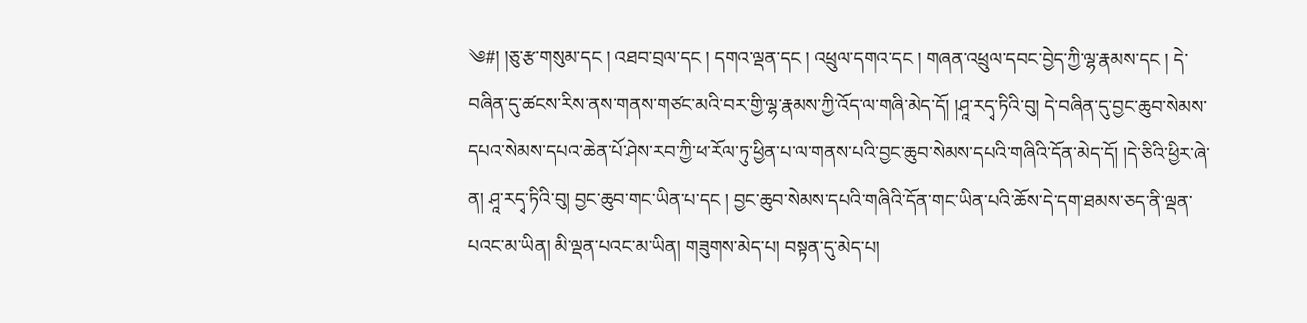༄#། །ཅུ་རྩ་གསུམ་དང ། འཐབ་བྲལ་དང ། དགའ་ལྡན་དང ། འཕྲུལ་དགའ་དང ། གཞན་འཕྲུལ་དབང་བྱེད་ཀྱི་ལྷ་རྣམས་དང ། དེ་བཞིན་དུ་ཚངས་རིས་ནས་གནས་གཙང་མའི་བར་གྱི་ལྷ་རྣམས་ཀྱི་འོད་ལ་གཞི་མེད་དོ། །ཤཱ་རདྭ་ཏིའི་བུ། དེ་བཞིན་དུ་བྱང་ཆུབ་སེམས་དཔའ་སེམས་དཔའ་ཆེན་པོ་ཤེས་རབ་ཀྱི་ཕ་རོལ་ཏུ་ཕྱིན་པ་ལ་གནས་པའི་བྱང་ཆུབ་སེམས་དཔའི་གཞིའི་དོན་མེད་དོ། །དེ་ཅིའི་ཕྱིར་ཞེ་ན། ཤཱ་རདྭ་ཏིའི་བུ། བྱང་ཆུབ་གང་ཡིན་པ་དང ། བྱང་ཆུབ་སེམས་དཔའི་གཞིའི་དོན་གང་ཡིན་པའི་ཆོས་དེ་དག་ཐམས་ཅད་ནི་ལྡན་པའང་མ་ཡིན། མི་ལྡན་པའང་མ་ཡིན། གཟུགས་མེད་པ། བསྟན་དུ་མེད་པ།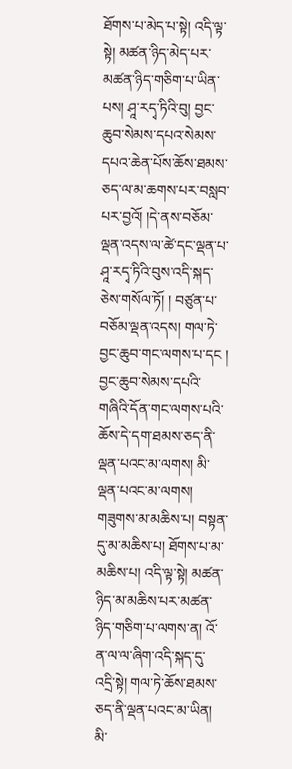ཐོགས་པ་མེད་པ་སྟེ། འདི་ལྟ་སྟེ། མཚན་ཉིད་མེད་པར་མཚན་ཉིད་གཅིག་པ་ཡིན་པས། ཤཱ་རདྭ་ཏིའི་བུ། བྱང་ཆུབ་སེམས་དཔའ་སེམས་དཔའ་ཆེན་པོས་ཆོས་ཐམས་ཅད་ལ་མ་ཆགས་པར་བསླབ་པར་བྱའོ། །དེ་ནས་བཅོམ་ལྡན་འདས་ལ་ཚེ་དང་ལྡན་པ་ཤཱ་རདྭ་ཏིའི་བུས་འདི་སྐད་ཅེས་གསོལ་ཏོ། ། བཙུན་པ་བཅོམ་ལྡན་འདས། གལ་ཏེ་བྱང་ཆུབ་གང་ལགས་པ་དང ། བྱང་ཆུབ་སེམས་དཔའི་གཞིའི་དོན་གང་ལགས་པའི་ཆོས་དེ་དག་ཐམས་ཅད་ནི་ལྡན་པའང་མ་ལགས། མི་ལྡན་པའང་མ་ལགས། གཟུགས་མ་མཆིས་པ། བསྟན་དུ་མ་མཆིས་པ། ཐོགས་པ་མ་མཆིས་པ། འདི་ལྟ་སྟེ། མཚན་ཉིད་མ་མཆིས་པར་མཚན་ཉིད་གཅིག་པ་ལགས་ན། འོ་ན་ལ་ལ་ཞིག་འདི་སྐད་དུ་
འདྲི་སྟེ། གལ་ཏེ་ཆོས་ཐམས་ཅད་ནི་ལྡན་པའང་མ་ཡིན། མི་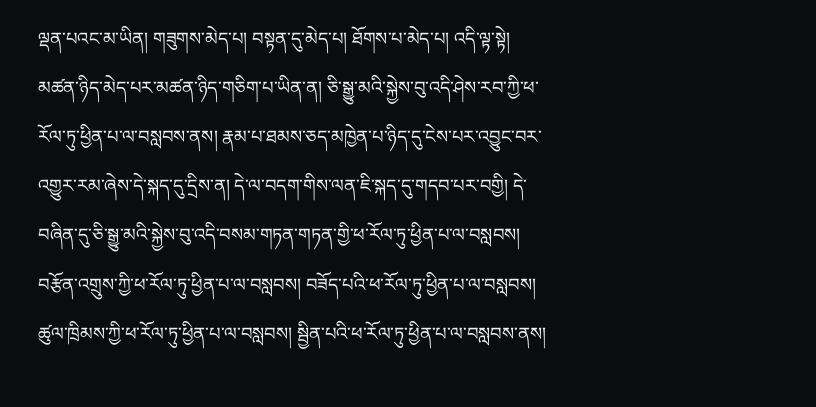ལྡན་པའང་མ་ཡིན། གཟུགས་མེད་པ། བསྟན་དུ་མེད་པ། ཐོགས་པ་མེད་པ། འདི་ལྟ་སྟེ། མཚན་ཉིད་མེད་པར་མཚན་ཉིད་གཅིག་པ་ཡིན་ན། ཅི་སྒྱུ་མའི་སྐྱེས་བུ་འདི་ཤེས་རབ་ཀྱི་ཕ་རོལ་ཏུ་ཕྱིན་པ་ལ་བསླབས་ནས། རྣམ་པ་ཐམས་ཅད་མཁྱེན་པ་ཉིད་དུ་ངེས་པར་འབྱུང་བར་འགྱུར་རམ་ཞེས་དེ་སྐད་དུ་དྲིས་ན། དེ་ལ་བདག་གིས་ལན་ཇི་སྐད་དུ་གདབ་པར་བགྱི། དེ་བཞིན་དུ་ཅི་སྒྱུ་མའི་སྐྱེས་བུ་འདི་བསམ་གཏན་གཏན་གྱི་ཕ་རོལ་ཏུ་ཕྱིན་པ་ལ་བསླབས། བརྩོན་འགྲུས་ཀྱི་ཕ་རོལ་ཏུ་ཕྱིན་པ་ལ་བསླབས། བཟོད་པའི་ཕ་རོལ་ཏུ་ཕྱིན་པ་ལ་བསླབས། ཚུལ་ཁྲིམས་ཀྱི་ཕ་རོལ་ཏུ་ཕྱིན་པ་ལ་བསླབས། སྦྱིན་པའི་ཕ་རོལ་ཏུ་ཕྱིན་པ་ལ་བསླབས་ནས།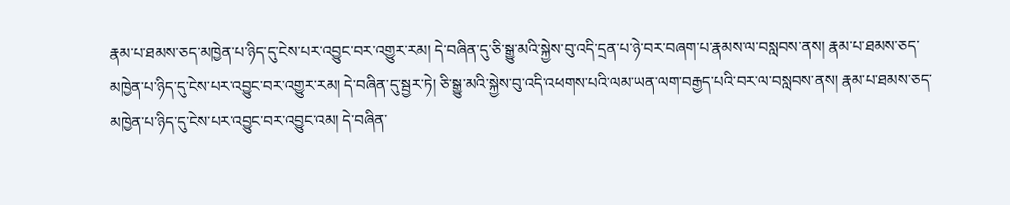རྣམ་པ་ཐམས་ཅད་མཁྱེན་པ་ཉིད་དུ་ངེས་པར་འབྱུང་བར་འགྱུར་རམ། དེ་བཞིན་དུ་ཅི་སྒྱུ་མའི་སྐྱེས་བུ་འདི་དྲན་པ་ཉེ་བར་བཞག་པ་རྣམས་ལ་བསླབས་ནས། རྣམ་པ་ཐམས་ཅད་མཁྱེན་པ་ཉིད་དུ་ངེས་པར་འབྱུང་བར་འགྱུར་རམ། དེ་བཞིན་དུ་སྦྱར་ཏེ། ཅི་སྒྱུ་མའི་སྐྱེས་བུ་འདི་འཕགས་པའི་ལམ་ཡན་ལག་བརྒྱད་པའི་བར་ལ་བསླབས་ནས། རྣམ་པ་ཐམས་ཅད་མཁྱེན་པ་ཉིད་དུ་ངེས་པར་འབྱུང་བར་འབྱུང་འམ། དེ་བཞིན་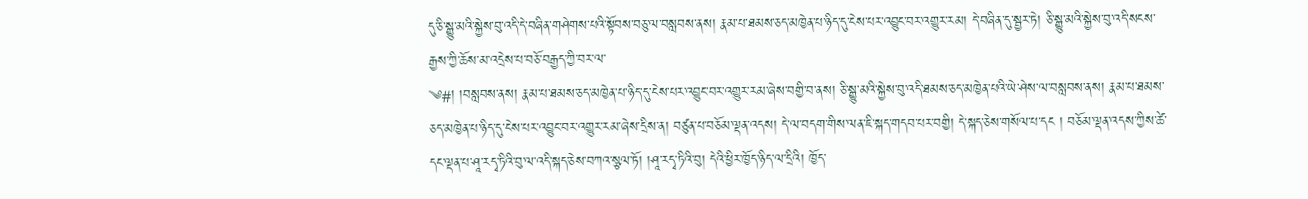དུ་ཅི་སྒྱུ་མའི་སྐྱེས་བུ་འདི་དེ་བཞིན་གཤེགས་པའི་སྟོབས་བཅུ་ལ་བསླབས་ནས། རྣམ་པ་ཐམས་ཅད་མཁྱེན་པ་ཉིད་དུ་ངེས་པར་འབྱུང་བར་འགྱུར་རམ། དེ་བཞིན་དུ་སྦྱར་ཏེ། ཅི་སྒྱུ་མའི་སྐྱེས་བུ་འདི་སངས་རྒྱས་ཀྱི་ཆོས་མ་འདྲེས་པ་བཅོ་བརྒྱད་ཀྱི་བར་ལ་
༄#། །བསླབས་ནས། རྣམ་པ་ཐམས་ཅད་མཁྱེན་པ་ཉིད་དུ་ངེས་པར་འབྱུང་བར་འགྱུར་རམ་ཞེས་བགྱི་བ་ནས། ཅི་སྒྱུ་མའི་སྐྱེས་བུ་འདི་ཐམས་ཅད་མཁྱེན་པའི་ཡེ་ཤེས་ལ་བསླབས་ནས། རྣམ་པ་ཐམས་ཅད་མཁྱེན་པ་ཉིད་དུ་ངེས་པར་འབྱུང་བར་འགྱུར་རམ་ཞེས་དྲིས་ན། བཙུན་པ་བཅོམ་ལྡན་འདས། དེ་ལ་བདག་གིས་ལན་ཇི་སྐད་གདབ་པར་བགྱི། དེ་སྐད་ཅེས་གསོལ་པ་དང ། བཅོམ་ལྡན་འདས་ཀྱིས་ཚེ་དང་ལྡན་པ་ཤཱ་རདྭ་ཏིའི་བུ་ལ་འདི་སྐད་ཅེས་བཀའ་སྩལ་ཏོ། །ཤཱ་རདྭ་ཏིའི་བུ། དེའི་ཕྱིར་ཁྱོད་ཉིད་ལ་དྲིའི། ཁྱོད་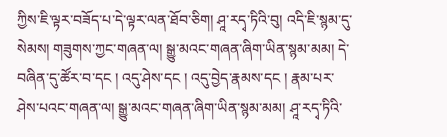ཀྱིས་ཇི་ལྟར་བཟོད་པ་དེ་ལྟར་ལན་ཐོབ་ཅིག། ཤཱ་རདྭ་ཏིའི་བུ། འདི་ཇི་སྙམ་དུ་སེམས། གཟུགས་ཀྱང་གཞན་ལ། སྒྱུ་མའང་གཞན་ཞིག་ཡིན་སྙམ་མམ། དེ་བཞིན་དུ་ཚོར་བ་དང ། འདུ་ཤེས་དང ། འདུ་བྱེད་རྣམས་དང ། རྣམ་པར་ཤེས་པའང་གཞན་ལ། སྒྱུ་མའང་གཞན་ཞིག་ཡིན་སྙམ་མམ། ཤཱ་རདྭ་ཏིའི་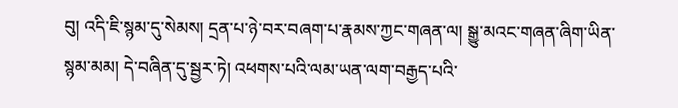བུ། འདི་ཇི་སྙམ་དུ་སེམས། དྲན་པ་ཉེ་བར་བཞག་པ་རྣམས་ཀྱང་གཞན་ལ། སྒྱུ་མའང་གཞན་ཞིག་ཡིན་སྙམ་མམ། དེ་བཞིན་དུ་སྦྱར་ཏེ། འཕགས་པའི་ལམ་ཡན་ལག་བརྒྱད་པའི་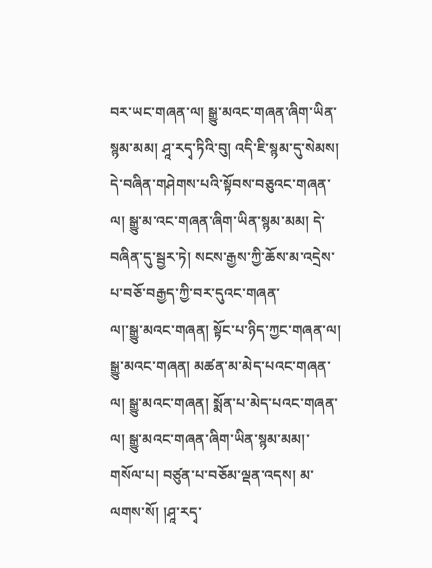བར་ཡང་གཞན་ལ། སྒྱུ་མའང་གཞན་ཞིག་ཡིན་སྙམ་མམ། ཤཱ་རདྭ་ཏིའི་བུ། འདི་ཇི་སྙམ་དུ་སེམས། དེ་བཞིན་གཤེགས་པའི་སྟོབས་བཅུའང་གཞན་ལ། སྒྱུ་མ་འང་གཞན་ཞིག་ཡིན་སྙམ་མམ། དེ་བཞིན་དུ་སྦྱར་ཏེ། སངས་རྒྱས་ཀྱི་ཆོས་མ་འདྲེས་པ་བཅོ་བརྒྱད་ཀྱི་བར་དུའང་གཞན་
ལ།་སྒྱུ་མའང་གཞན། སྟོང་པ་ཉིད་ཀྱང་གཞན་ལ། སྒྱུ་མའང་གཞན། མཚན་མ་མེད་པའང་གཞན་ལ། སྒྱུ་མའང་གཞན། སྨོན་པ་མེད་པའང་གཞན་ལ། སྒྱུ་མའང་གཞན་ཞིག་ཡིན་སྙམ་མམ།་གསོལ་པ། བཙུན་པ་བཅོམ་ལྡན་འདས། མ་ལགས་སོ། །ཤཱ་རདྭ་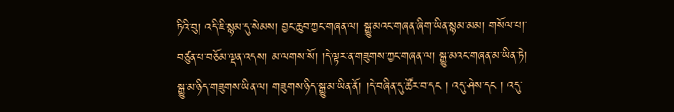ཏིའི་བུ། འདི་ཇི་སྙམ་དུ་སེམས། བྱང་ཆུབ་ཀྱང་གཞན་ལ། སྒྱུ་མའང་གཞན་ཞིག་ཡིན་སྙམ་མམ། གསོལ་པ།་བཙུན་པ་བཅོམ་ལྡན་འདས། མ་ལགས་སོ། །དེ་ལྟར་ན་གཟུགས་ཀྱང་གཞན་ལ། སྒྱུ་མའང་གཞན་མ་ཡིན་ཏེ། སྒྱུ་མ་ཉིད་གཟུགས་ཡིན་ལ། གཟུགས་ཉིད་སྒྱུ་མ་ཡིན་ནོ། །དེ་བཞིན་དུ་ཚོར་བ་དང ། འདུ་ཤེས་དང ། འདུ་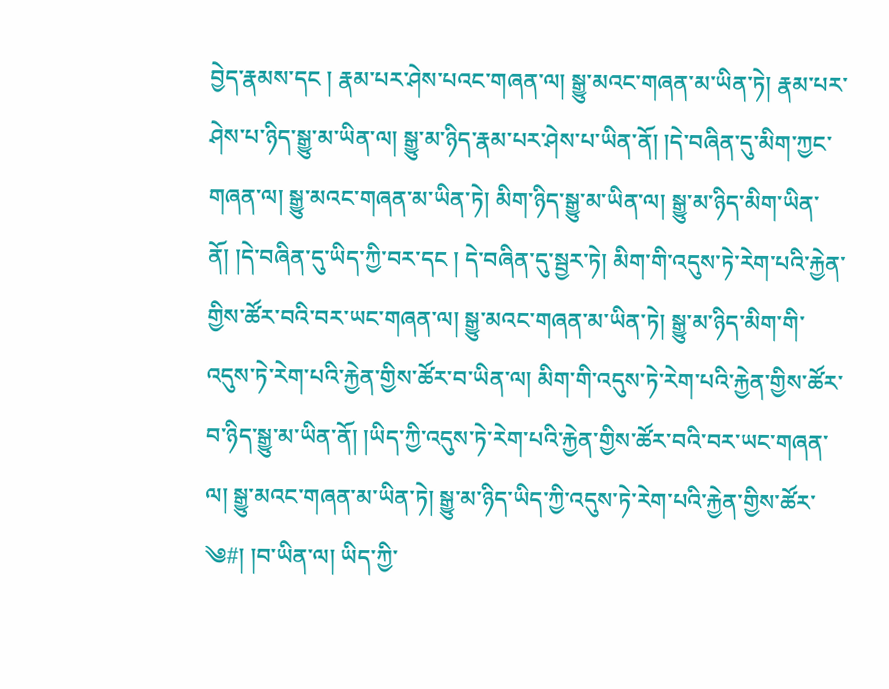བྱེད་རྣམས་དང ། རྣམ་པར་ཤེས་པའང་གཞན་ལ། སྒྱུ་མའང་གཞན་མ་ཡིན་ཏེ། རྣམ་པར་ཤེས་པ་ཉིད་སྒྱུ་མ་ཡིན་ལ། སྒྱུ་མ་ཉིད་རྣམ་པར་ཤེས་པ་ཡིན་ནོ། །དེ་བཞིན་དུ་མིག་ཀྱང་གཞན་ལ། སྒྱུ་མའང་གཞན་མ་ཡིན་ཏེ། མིག་ཉིད་སྒྱུ་མ་ཡིན་ལ། སྒྱུ་མ་ཉིད་མིག་ཡིན་ནོ། །དེ་བཞིན་དུ་ཡིད་ཀྱི་བར་དང ། དེ་བཞིན་དུ་སྦྱར་ཏེ། མིག་གི་འདུས་ཏེ་རེག་པའི་རྐྱེན་གྱིས་ཚོར་བའི་བར་ཡང་གཞན་ལ། སྒྱུ་མའང་གཞན་མ་ཡིན་ཏེ། སྒྱུ་མ་ཉིད་མིག་གི་འདུས་ཏེ་རེག་པའི་རྐྱེན་གྱིས་ཚོར་བ་ཡིན་ལ། མིག་གི་འདུས་ཏེ་རེག་པའི་རྐྱེན་གྱིས་ཚོར་བ་ཉིད་སྒྱུ་མ་ཡིན་ནོ། །ཡིད་ཀྱི་འདུས་ཏེ་རེག་པའི་རྐྱེན་གྱིས་ཚོར་བའི་བར་ཡང་གཞན་ལ། སྒྱུ་མའང་གཞན་མ་ཡིན་ཏེ། སྒྱུ་མ་ཉིད་ཡིད་ཀྱི་འདུས་ཏེ་རེག་པའི་རྐྱེན་གྱིས་ཚོར་
༄#། །བ་ཡིན་ལ། ཡིད་ཀྱི་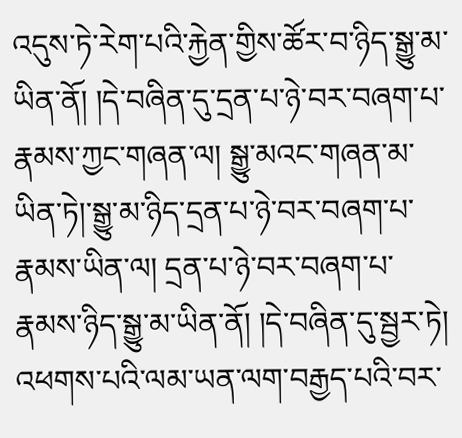འདུས་ཏེ་རེག་པའི་རྐྱེན་གྱིས་ཚོར་བ་ཉིད་སྒྱུ་མ་ཡིན་ནོ། །དེ་བཞིན་དུ་དྲན་པ་ཉེ་བར་བཞག་པ་རྣམས་ཀྱང་གཞན་ལ། སྒྱུ་མའང་གཞན་མ་ཡིན་ཏེ།་སྒྱུ་མ་ཉིད་དྲན་པ་ཉེ་བར་བཞག་པ་རྣམས་ཡིན་ལ། དྲན་པ་ཉེ་བར་བཞག་པ་རྣམས་ཉིད་སྒྱུ་མ་ཡིན་ནོ། །དེ་བཞིན་དུ་སྦྱར་ཏེ། འཕགས་པའི་ལམ་ཡན་ལག་བརྒྱད་པའི་བར་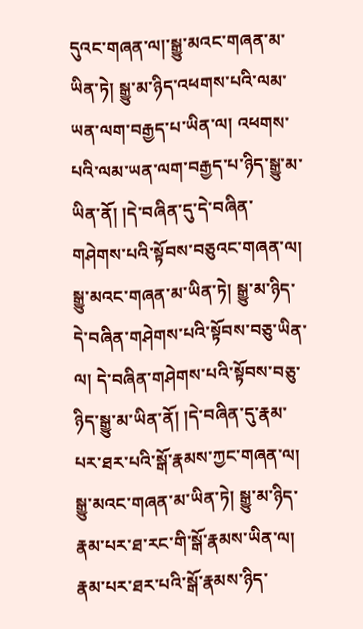དུའང་གཞན་ལ།་སྒྱུ་མའང་གཞན་མ་ཡིན་ཏེ། སྒྱུ་མ་ཉིད་འཕགས་པའི་ལམ་ཡན་ལག་བརྒྱད་པ་ཡིན་ལ། འཕགས་པའི་ལམ་ཡན་ལག་བརྒྱད་པ་ཉིད་སྒྱུ་མ་ཡིན་ནོ། །དེ་བཞིན་དུ་དེ་བཞིན་གཤེགས་པའི་སྟོབས་བཅུའང་གཞན་ལ། སྒྱུ་མའང་གཞན་མ་ཡིན་ཏེ། སྒྱུ་མ་ཉིད་དེ་བཞིན་གཤེགས་པའི་སྟོབས་བཅུ་ཡིན་ལ། དེ་བཞིན་གཤེགས་པའི་སྟོབས་བཅུ་ཉིད་སྒྱུ་མ་ཡིན་ནོ། །དེ་བཞིན་དུ་རྣམ་པར་ཐར་པའི་སྒོ་རྣམས་ཀྱང་གཞན་ལ། སྒྱུ་མའང་གཞན་མ་ཡིན་ཏེ། སྒྱུ་མ་ཉིད་རྣམ་པར་ཐ་རང་གི་སྒོ་རྣམས་ཡིན་ལ། རྣམ་པར་ཐར་པའི་སྒོ་རྣམས་ཉིད་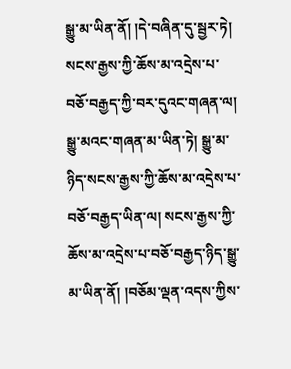སྒྱུ་མ་ཡིན་ནོ། །དེ་བཞིན་དུ་སྦྱར་ཏེ། སངས་རྒྱས་ཀྱི་ཆོས་མ་འདྲེས་པ་བཅོ་བརྒྱད་ཀྱི་བར་དུའང་གཞན་ལ། སྒྱུ་མའང་གཞན་མ་ཡིན་ཏེ། སྒྱུ་མ་ཉིད་སངས་རྒྱས་ཀྱི་ཆོས་མ་འདྲེས་པ་བཅོ་བརྒྱད་ཡིན་ལ། སངས་རྒྱས་ཀྱི་ཆོས་མ་འདྲེས་པ་བཅོ་བརྒྱད་ཉིད་སྒྱུ་མ་ཡིན་ནོ། །བཅོམ་ལྡན་འདས་ཀྱིས་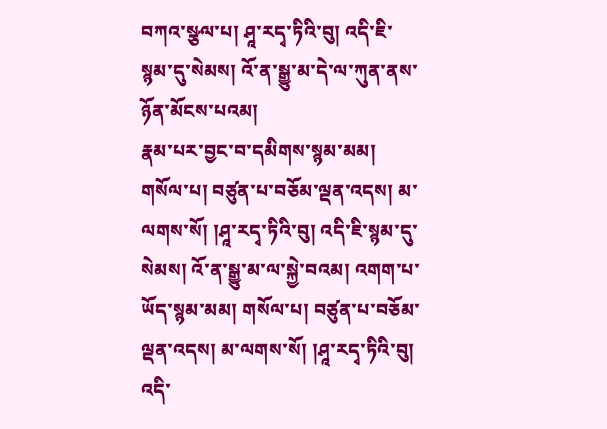བཀའ་སྩལ་པ། ཤཱ་རདྭ་ཏིའི་བུ། འདི་ཇི་སྙམ་དུ་སེམས། འོ་ན་སྒྱུ་མ་དེ་ལ་ཀུན་ནས་ཉོན་མོངས་པའམ།
རྣམ་པར་བྱང་བ་དམིགས་སྙམ་མམ། གསོལ་པ། བཙུན་པ་བཅོམ་ལྡན་འདས། མ་ལགས་སོ། །ཤཱ་རདྭ་ཏིའི་བུ། འདི་ཇི་སྙམ་དུ་སེམས། འོ་ན་སྒྱུ་མ་ལ་སྐྱེ་བའམ། འགག་པ་ཡོད་སྙམ་མམ། གསོལ་པ། བཙུན་པ་བཅོམ་ལྡན་འདས། མ་ལགས་སོ། །ཤཱ་རདྭ་ཏིའི་བུ། འདི་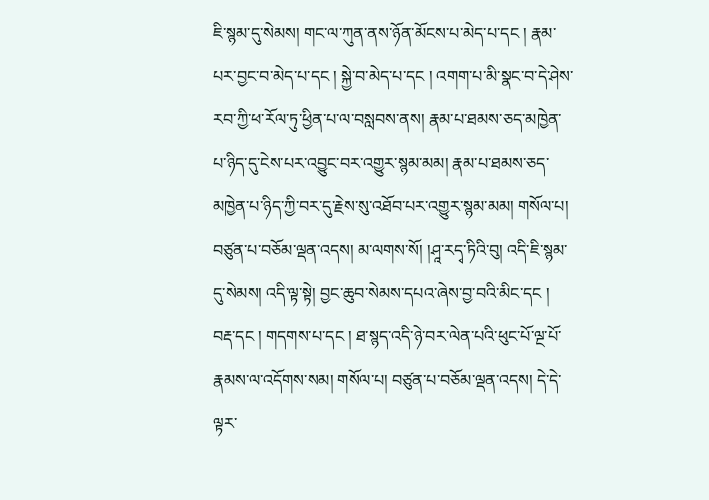ཇི་སྙམ་དུ་སེམས། གང་ལ་ཀུན་ནས་ཉོན་མོངས་པ་མེད་པ་དང ། རྣམ་པར་བྱང་བ་མེད་པ་དང ། སྐྱེ་བ་མེད་པ་དང ། འགག་པ་མི་སྣང་བ་དེ་ཤེས་རབ་ཀྱི་ཕ་རོལ་ཏུ་ཕྱིན་པ་ལ་བསླབས་ནས། རྣམ་པ་ཐམས་ཅད་མཁྱེན་པ་ཉིད་དུ་ངེས་པར་འབྱུང་བར་འགྱུར་སྙམ་མམ། རྣམ་པ་ཐམས་ཅད་མཁྱེན་པ་ཉིད་ཀྱི་བར་དུ་རྗེས་སུ་འཐོབ་པར་འགྱུར་སྙམ་མམ། གསོལ་པ། བཙུན་པ་བཅོམ་ལྡན་འདས། མ་ལགས་སོ། །ཤཱ་རདྭ་ཏིའི་བུ། འདི་ཇི་སྙམ་དུ་སེམས། འདི་ལྟ་སྟེ། བྱང་ཆུབ་སེམས་དཔའ་ཞེས་བྱ་བའི་མིང་དང ། བརྡ་དང ། གདགས་པ་དང ། ཐ་སྙད་འདི་ཉེ་བར་ལེན་པའི་ཕུང་པོ་ལྔ་པོ་རྣམས་ལ་འདོགས་སམ། གསོལ་པ། བཙུན་པ་བཅོམ་ལྡན་འདས། དེ་དེ་ལྟར་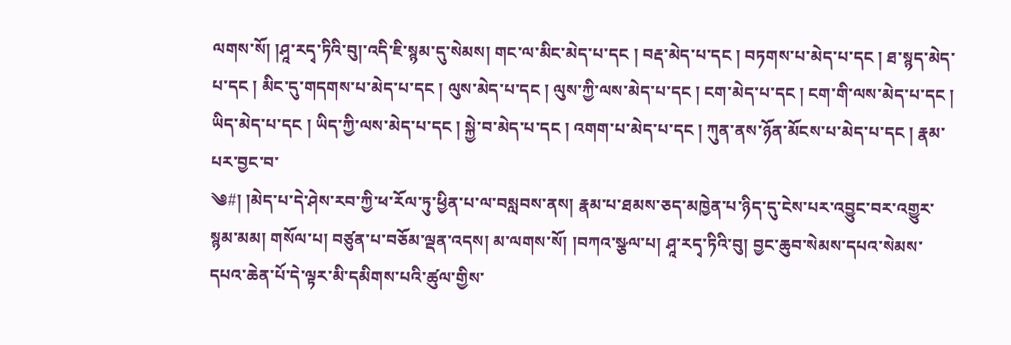ལགས་སོ། །ཤཱ་རདྭ་ཏིའི་བུ།་འདི་ཇི་སྙམ་དུ་སེམས། གང་ལ་མིང་མེད་པ་དང ། བརྡ་མེད་པ་དང ། བཏགས་པ་མེད་པ་དང ། ཐ་སྙད་མེད་པ་དང ། མིང་དུ་གདགས་པ་མེད་པ་དང ། ལུས་མེད་པ་དང ། ལུས་ཀྱི་ལས་མེད་པ་དང ། ངག་མེད་པ་དང ། ངག་གི་ལས་མེད་པ་དང ། ཡིད་མེད་པ་དང ། ཡིད་ཀྱི་ལས་མེད་པ་དང ། སྐྱེ་བ་མེད་པ་དང ། འགག་པ་མེད་པ་དང ། ཀུན་ནས་ཉོན་མོངས་པ་མེད་པ་དང ། རྣམ་པར་བྱང་བ་
༄#། །མེད་པ་དེ་ཤེས་རབ་ཀྱི་ཕ་རོལ་ཏུ་ཕྱིན་པ་ལ་བསླབས་ནས། རྣམ་པ་ཐམས་ཅད་མཁྱེན་པ་ཉིད་དུ་ངེས་པར་འབྱུང་བར་འགྱུར་སྙམ་མམ། གསོལ་པ། བཙུན་པ་བཅོམ་ལྡན་འདས། མ་ལགས་སོ། །བཀའ་སྩལ་པ། ཤཱ་རདྭ་ཏིའི་བུ། བྱང་ཆུབ་སེམས་དཔའ་སེམས་དཔའ་ཆེན་པོ་དེ་ལྟར་མི་དམིགས་པའི་ཚུལ་གྱིས་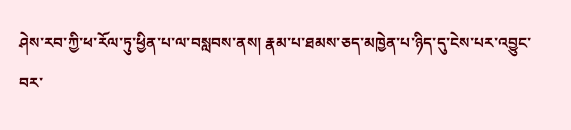ཤེས་རབ་ཀྱི་ཕ་རོལ་ཏུ་ཕྱིན་པ་ལ་བསླབས་ནས། རྣམ་པ་ཐམས་ཅད་མཁྱེན་པ་ཉིད་དུ་ངེས་པར་འབྱུང་བར་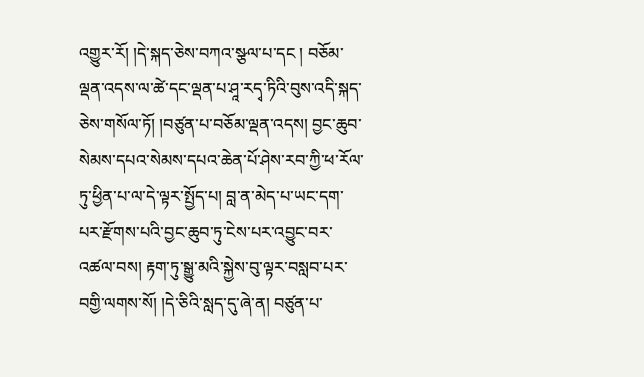འགྱུར་རོ། །དེ་སྐད་ཅེས་བཀའ་སྩལ་པ་དང ། བཅོམ་ལྡན་འདས་ལ་ཚེ་དང་ལྡན་པ་ཤཱ་རདྭ་ཏིའི་བུས་འདི་སྐད་ཅེས་གསོལ་ཏོ། །བཙུན་པ་བཅོམ་ལྡན་འདས། བྱང་ཆུབ་སེམས་དཔའ་སེམས་དཔའ་ཆེན་པོ་ཤེས་རབ་ཀྱི་ཕ་རོལ་ཏུ་ཕྱིན་པ་ལ་དེ་ལྟར་སྤྱོད་པ། བླ་ན་མེད་པ་ཡང་དག་པར་རྫོགས་པའི་བྱང་ཆུབ་ཏུ་ངེས་པར་འབྱུང་བར་འཚལ་བས། རྟག་ཏུ་སྒྱུ་མའི་སྐྱེས་བུ་ལྟར་བསླབ་པར་བགྱི་ལགས་སོ། །དེ་ཅིའི་སླད་དུ་ཞེ་ན། བཙུན་པ་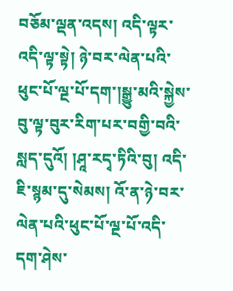བཅོམ་ལྡན་འདས། འདི་ལྟར་འདི་ལྟ་སྟེ། ཉེ་བར་ལེན་པའི་ཕུང་པོ་ལྔ་པོ་དག་།སྒྱུ་མའི་སྐྱེས་བུ་ལྟ་བུར་རིག་པར་བགྱི་བའི་སླད་དུའོ། །ཤཱ་རདྭ་ཏིའི་བུ། འདི་ཇི་སྙམ་དུ་སེམས། འོ་ན་ཉེ་བར་ལེན་པའི་ཕུང་པོ་ལྔ་པོ་འདི་དག་ཤེས་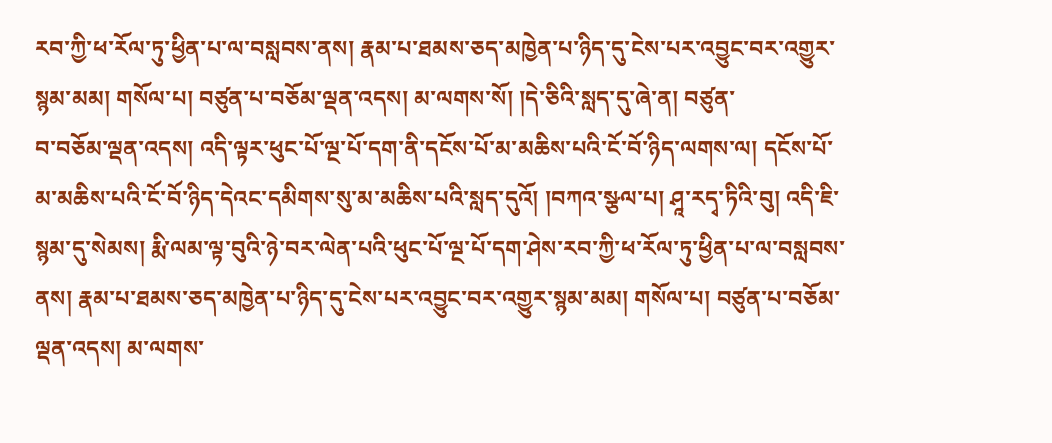རབ་ཀྱི་ཕ་རོལ་ཏུ་ཕྱིན་པ་ལ་བསླབས་ནས། རྣམ་པ་ཐམས་ཅད་མཁྱེན་པ་ཉིད་དུ་ངེས་པར་འབྱུང་བར་འགྱུར་སྙམ་མམ། གསོལ་པ། བཙུན་པ་བཅོམ་ལྡན་འདས། མ་ལགས་སོ། །དེ་ཅིའི་སླད་དུ་ཞེ་ན། བཙུན་
བ་བཅོམ་ལྡན་འདས། འདི་ལྟར་ཕུང་པོ་ལྔ་པོ་དག་ནི་དངོས་པོ་མ་མཆིས་པའི་ངོ་བོ་ཉིད་ལགས་ལ། དངོས་པོ་མ་མཆིས་པའི་ངོ་བོ་ཉིད་དེའང་དམིགས་སུ་མ་མཆིས་པའི་སླད་དུའོ། །བཀའ་སྩལ་པ། ཤཱ་རདྭ་ཏིའི་བུ། འདི་ཇི་སྙམ་དུ་སེམས། རྨི་ལམ་ལྟ་བུའི་ཉེ་བར་ལེན་པའི་ཕུང་པོ་ལྔ་པོ་དག་ཤེས་རབ་ཀྱི་ཕ་རོལ་ཏུ་ཕྱིན་པ་ལ་བསླབས་ནས། རྣམ་པ་ཐམས་ཅད་མཁྱེན་པ་ཉིད་དུ་ངེས་པར་འབྱུང་བར་འགྱུར་སྙམ་མམ། གསོལ་པ། བཙུན་པ་བཅོམ་ལྡན་འདས། མ་ལགས་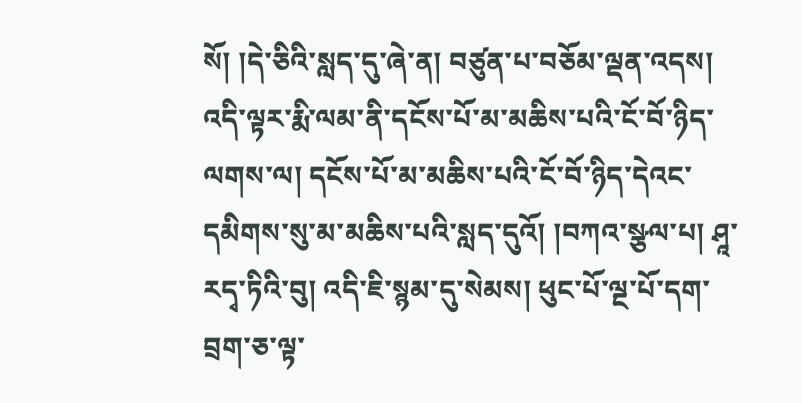སོ། །དེ་ཅིའི་སླད་དུ་ཞེ་ན། བཙུན་པ་བཅོམ་ལྡན་འདས། འདི་ལྟར་རྨི་ལམ་ནི་དངོས་པོ་མ་མཆིས་པའི་ངོ་བོ་ཉིད་ལགས་ལ། དངོས་པོ་མ་མཆིས་པའི་ངོ་བོ་ཉིད་དེའང་དམིགས་སུ་མ་མཆིས་པའི་སླད་དུའོ། །བཀའ་སྩལ་པ། ཤཱ་རདྭ་ཏིའི་བུ། འདི་ཇི་སྙམ་དུ་སེམས། ཕུང་པོ་ལྔ་པོ་དག་བྲག་ཅ་ལྟ་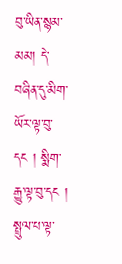བུ་ཡིན་སྙམ་མམ། དེ་བཞིན་དུ་མིག་ཡོར་ལྟ་བུ་དང ། སྨིག་རྒྱུ་ལྟ་བུ་དང ། སྤྲུལ་པ་ལྟ་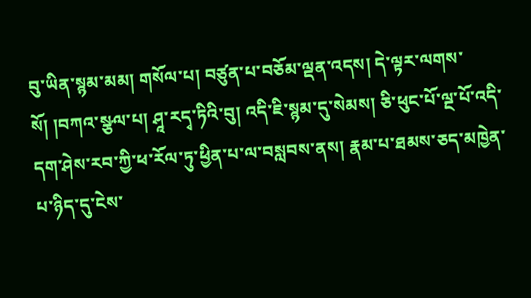བུ་ཡིན་སྙམ་མམ། གསོལ་པ། བཙུན་པ་བཅོམ་ལྡན་འདས། དེ་ལྟར་ལགས་སོ། །བཀའ་སྩལ་པ། ཤཱ་རདྭ་ཏིའི་བུ། འདི་ཇི་སྙམ་དུ་སེམས། ཅི་ཕུང་པོ་ལྔ་པོ་འདི་དག་ཤེས་རབ་ཀྱི་ཕ་རོལ་ཏུ་ཕྱིན་པ་ལ་བསླབས་ནས། རྣམ་པ་ཐམས་ཅད་མཁྱེན་པ་ཉིད་དུ་ངེས་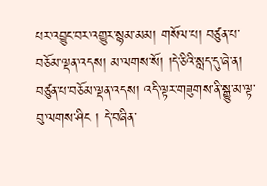པར་འབྱུང་བར་འགྱུར་སྙམ་མམ། གསོལ་པ། བཙུན་པ་བཅོམ་ལྡན་འདས། མ་ལགས་སོ། །དེ་ཅིའི་སླད་དུ་ཞེ་ན། བཙུན་པ་བཅོམ་ལྡན་འདས། འདི་ལྟར་གཟུགས་ནི་སྒྱུ་མ་ལྟ་བུ་ལགས་ཤིང ། དེ་བཞིན་